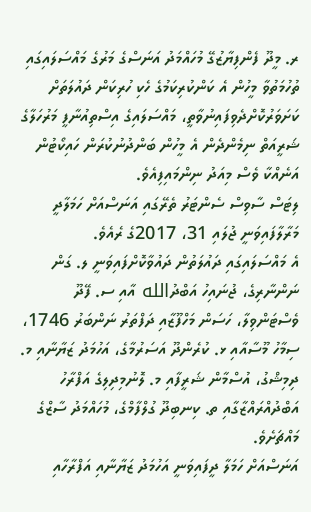ރ. މީދޫ ފެންފިޔާޒުގޭ މުހައްމަދު އަނަސްގެ މަރުގެ މައްސަލައިގައި ތުހުމަތުވާ މީހުން އެ ކަންކުރިކަމުގެ ހެކި ހުރިކަން ދައުލަތަށް ކަށަވަރުކޮށްދެވިފައިނުވާތީ، މައްސަލައިގެ އިސްތިއުނާފީ މަރުހަލާގެ ޝަރީއަތް ނިމެންދެން އެ މީހުން ބަންދުނުކުރަން ހައިކޯޓުން އަނެއްކާ ވެސް މިއަދު ނިންމައިފިއެވެ.
ލިޓަސް ސާވިސް ސެންޓަރު ތެރޭގައި އަނަސްއަށް ހަމަލާދީ މަރާލާފައިވަނީ ޖުލައި 31، 2017ގެ ރެއެވެ.
އެ މައްސަލައިގައި ދައުލަތުން ދައުވާކޮށްފައިވަނީ ލ. ގަން ނަންނާރިގެ، ޖުނައިހު އަބްދުالله އާއި ސ. ފޭދޫ ވެސްޓަންވިލާ، ހަސަން މަހްފޫޒާއި ދަފްތަރު ނަންބަރު 1746، ސިމާހު މޫސާއާއި ޅ. ކުރެންދޫ އަސަރުމާގެ، އަހުމަދު ޒަޔާނާއި މ. ދިމިޝްގު، އުސްމާން ޝަރީފާއި މ. ލޮނުމިދިލިގެ އަފްރާހު އަބްދުއްރައްޒާގާއި ތ. ކިނބިދޫ ގުލްފާމްގެ، މުހައްމަދު ސާޒްގެ މައްޗަށެވެ.
އަނަސްއަށް ހަމަލާ ދީފައިވަނީ އަހުމަދު ޒަޔާނާއި އަފްރާހާއި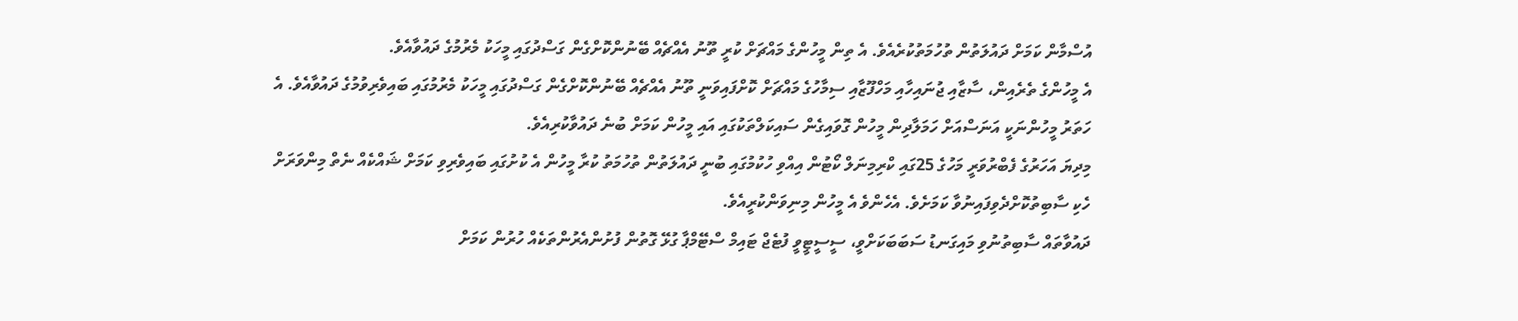އުސްމާން ކަމަށް ދައުލަތުން ތުހުމަތުކުރެއެވެ. އެ ތިން މީހުންގެ މައްޗަށް ކުރީ ތޫނު އެއްޗެއް ބޭނުންކޮށްގެން ގަސްދުގައި މީހަކު މެރުމުގެ ދައުވާއެވެ.
އެ މީހުންގެ ތެރެއިން، ސާޒާއި ޖުނައިހާއި މަހްފޫޒާއި ސިމާހުގެ މައްޗަށް ކޮށްފައިވަނީ ތޫނު އެއްޗެއް ބޭނުންކޮށްގެން ގަސްދުގައި މީހަކު މެރުމުގައި ބައިވެރިވުމުގެ ދައުވާއެވެ. އެ ހަތަރު މީހުންނަކީ އަނަސްއަށް ހަމަލާދިން މީހުން ގޮވައިގެން ސައިކަލްތަކުގައި އައި މީހުން ކަމަށް ބުނެ ދައުވާކުރިއެވެ.
މިދިޔަ އަހަރުގެ ފެބްރުވަރީ މަހުގެ 25ގައި ކްރިމިނަލް ކޯޓުން އިއްވި ހުކުމުގައި ބުނީ ދައުލަތުން ތުހުމަތު ކުރާ މީހުން އެ ކުށުގައި ބައިވެރިވި ކަމަށް ޝައްކެއް ނެތް މިންވަރަށް ހެކި ސާބިތުކޮށްދެވިފައިނުވާ ކަމަށެވެ. އެހެންވެ އެ މީހުން މިނިވަންކުރީއެވެ.
ދައުވާތައް ސާބިތުނުވި މައިގަނޑު ސަބަބަކަށްވީ، ސީސީޓީވީ ފުޓެޖް ޓައިމް ސްޓޭމްޕާ ގުޅޭ ގޮތުން ފުށުންއެރުންތަކެއް ހުރުން ކަމަށް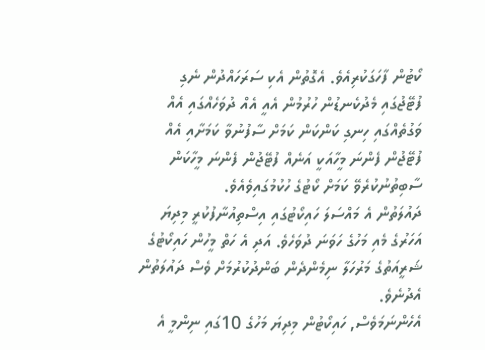ކޯޓުން ފާހަގަކުރިއެވެ. އެގޮތުން އެކި ސަރަހައްދުން ނެގި ފުޓޭޖުގައި މެދުކެނޑުން ހުރުމުން އެއީ އެއް ދުވަހެއްގައި އެއް ވަގުތެއްގައި ހިނގި ކަންކަން ކަމަށް ސާފުނުވާ ކަމަށާއި އެއް ފުޓޭޖުން ފެންނަ މީހާއަކީ އަނެއް ފުޓޭޖުން ފެންނަ މީހާކަން ސާބިތުނުކުރެވޭ ކަމަށް ކޯޓުގެ ހުކުމުގައިވެއެވެ.
ދައުލަތުން އެ މައްސަލަ ހައިކޯޓުގައި އިސްތިއުނާފުކުރީ މިދިޔަ އަހަރުގެ މެއި މަހުގެ ހަވަނަ ދުވަހެވެ. އަދި އެ ހަތް މީހުން ހައިކޯޓުގެ ޝަރީއަތުގެ މަރުހަލާ ނިމެންދެން ބަންދުކުރުމަށް ވެސް ދައުލަތުން އެދުނެވެ.
އެހެންނަމަވެސް, ހައިކޯޓުން މިދިޔަ މަހުގެ 10ގައި ނިންމީ އެ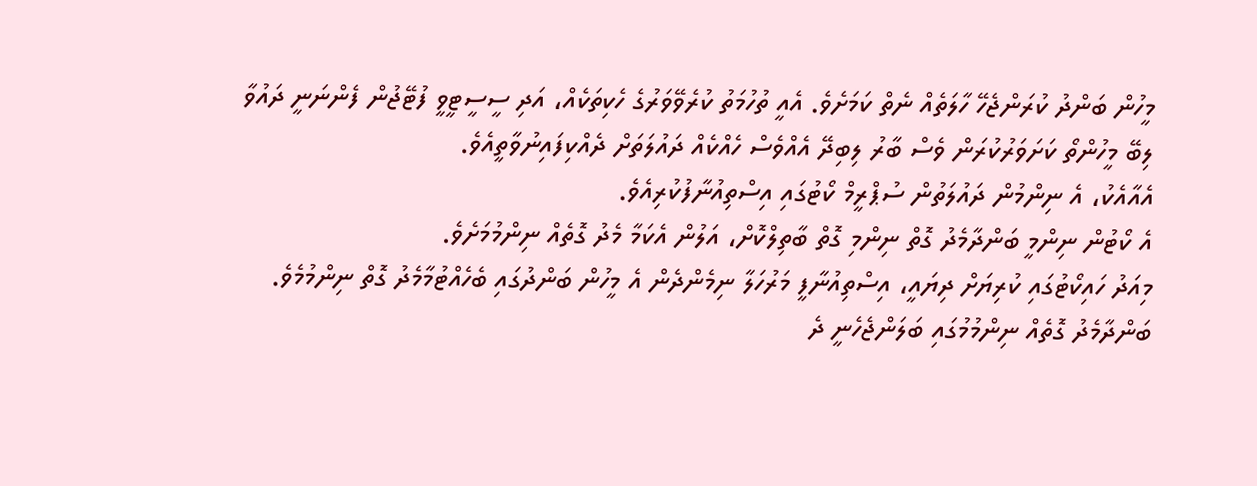މީހުން ބަންދު ކުރަންޖެހޭ ހާލަތެއް ނެތް ކަމަށެވެ. އެއީ ތުހުމަތު ކުރެވޭވަރުގެ ހެކިތަކެއް، އަދި ސީސީޓީވީ ފުޓޭޖުން ފެންނަނީ ދައުވާ ލިބޭ މީހުންތޯ ކަށަވަރުކުރަން ވެސް ބާރު ލިބިދޭ އެއްވެސް ހެއްކެއް ދައުލަތަށް ދެއްކިފައިނުވާތީއެވެ.
އެއާއެކު، އެ ނިންމުން ދައުލަތުން ސުޕްރީމް ކޯޓުގައި އިސްތިއުނާފުކުރިއެވެ.
އެ ކޯޓުން ނިންމީ ބަންދާމެދު ގޮތް ނިންމި ގޮތް ބާތިލްކޮށް، އަލުން އެކަމާ މެދު ގޮތެއް ނިންމުމަށެވެ.
މިއަދު ހައިކޯޓުގައި ކުރިޔަށް ދިޔައީ، އިސްތިއުނާފީ މަރުހަލާ ނިމެންދެން އެ މީހުން ބަންދުގައި ބެހެއްޓުމާމެދު ގޮތް ނިންމުމެވެ.
ބަންދާމެދު ގޮތެއް ނިންމުމުގައި ބަލަންޖެހެނީ ދެ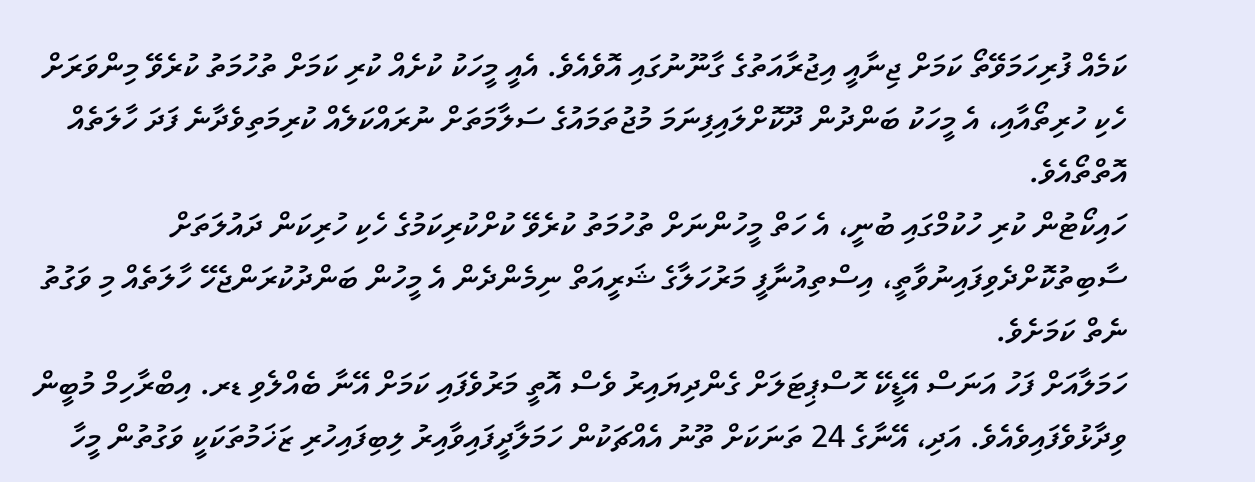ކަމެއް ފުރިހަމަވޭތޯ ކަމަށް ޖިނާއީ އިޖުރާއަތުގެ ގާނޫނުގައި އޮވެއެވެ. އެއީ މީހަކު ކުށެއް ކުރި ކަމަށް ތުހުމަތު ކުރެވޭ މިންވަރަށް ހެކި ހުރިތޯއާއި، އެ މީހަކު ބަންދުން ދޫކޮށްލައިފިނަމަ މުޖުތަމައުގެ ސަލާމަތަށް ނުރައްކަލެއް ކުރިމަތިވެދާނެ ފަދަ ހާލަތެއް އޮތްތޯއެވެ.
ހައިކޯޓުން ކުރި ހުކުމްގައި ބުނީ، އެ ހަތް މީހުންނަށް ތުހުމަތު ކުރެވޭ ކުށްކުރިކަމުގެ ހެކި ހުރިކަން ދައުލަތަށް ސާބިތުކޮށްދެވިފައިނުވާތީ، އިސްތިއުނާފީ މަރުހަލާގެ ޝަރީއަތް ނިމެންދެން އެ މީހުން ބަންދުކުރަންޖެހޭ ހާލަތެއް މި ވަގުތު ނެތް ކަމަށެވެ.
ހަމަލާއަށް ފަހު އަނަސް އޭޑީކޭ ހޮސްޕިޓަލަށް ގެންދިޔައިރު ވެސް އޮތީ މަރުވެފައި ކަމަށް އޭނާ ބެއްލެވި ޑރ. އިބްރާހިމް މުބީން ވިދާޅުވެފައިވެއެވެ. އަދި، އޭނާގެ 24 ތަނަކަށް ތޫނު އެއްޗަކުން ހަމަލާދީފައިވާއިރު ލިބިފައިހުރި ޒަޚަމުތަކަކީ ވަގުތުން މީހާ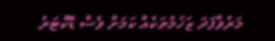މަރުވާފަދަ ޒަޚަމުތަކެއް ކަމަށް ވެސް ޑޮކްޓަރު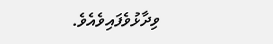ވިދާޅުވެފައިވެއެވެ.